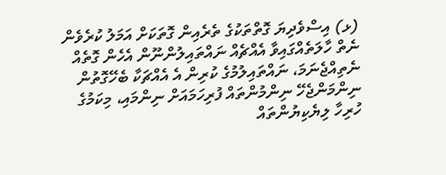(ޅ) އިސްވެދިޔަ ގޮތްތަކުގެ ތެރެއިން ގޮތަކަށް އަމަލު ކުރެވެން ނެތް ހާލަތެއްގައިވާ އެއްޗެއް ނައްތައިލުންނޫން އެހެން ގޮތެއް ނެތިއްޖެނަމަ، ނައްތައިލުމުގެ ކުރިން އެ އެއްޗަކާ ބެހޭގޮތުން ނިންމަންޖެހޭ ނިންމުންތައް ފުރިހަމައަށް ނިންމައި، މިކަމުގެ ހުރިހާ ލިޔެކިޔުންތައް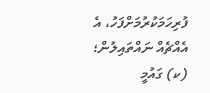ފުރިހަމަކުރުމަށްފަހު، އެ އެއްޗެއް ނައްތައިލުން؛
(ކ) ގައުމީ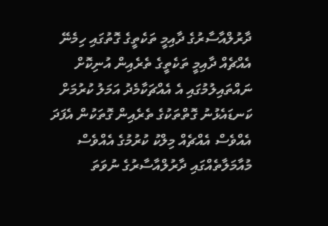ދާރުލްއާސާރުގެ ދާއިމީ ތަކެތީގެ ގޮތުގައި ހިމެނޭ އެއްޗެއް ދާއިމީ ތަކެތީގެ ތެރެއިން އުނިކޮށް ނައްތައިލުމުގައި އެ އެއްޗަކާމެދު އަމަލު ކުރުމަށް ކަނޑައެޅުނު ގޮތްތަކުގެ ތެރެއިން ގޮތަކުން އެފަދަ އެއްވެސް އެއްޗެއް މިލްކު ކުރުމުގެ އެއްވެސް މުއާމަލާތެއްގައި ދާރުލްއާސާރުގެ ނުވަތަ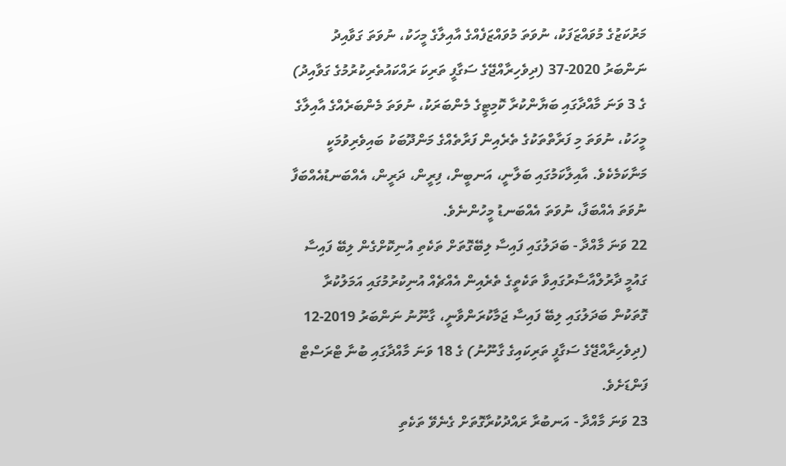މަރުކަޒުގެ މުވައްޒަފަކު، ނުވަތަ މުވައްޒަފެއްގެ އާއިލާގެ މީހަކު، ނުވަތަ ގަވާއިދު ނަންބަރު 2020-37 (ދިވެހިރާއްޖޭގެ ސަގާފީ ތަރިކަ ރައްކައުތެރިކުރުމުގެ ގަވާއިދު) ގެ 3 ވަނަ މާއްދާގައި ބަޔާންކުރާ ކޮމިޓީގެ މެންބަރަކު، ނުވަތަ މެންބަރެއްގެ އާއިލާގެ މީހަކު، ނުވަތަ މި ފަރާތްތަކުގެ ތެރެއިން ފަރާތެއްގެ މަންދޫބަކު ބައިވެރިވުމަކީ މަނާކަމެކެވެ. އާއިލާކަމުގައި ބަލާނީ، އަނބީން، ފިރީން، ދަރީން، އެއްބަނޑުއެއްބަފާ ނުވަތަ އެއްބަފާ، ނުވަތަ އެއްބަނޑު މީހުންނެވެ.
22 ވަނަ މާއްދާ - ބަދަލުގައި ފައިސާ ލިބޭގޮތަށް ތަކެތި އުނިކޮށްގެން ލިބޭ ފައިސާ
ގައުމީ ދާރުލްއާސާރުގައިވާ ތަކެތީގެ ތެރެއިން އެއްޗެއް އުނިކުރުމުގައި އަމަލުކުރާ ގޮތަކުން ބަދަލުގައި ލިބޭ ފައިސާ ޖަމާކުރަންވާނީ، ގާނޫނު ނަންބަރު 2019-12 (ދިވެހިރާއްޖޭގެ ސަގާފީ ތަރިކައިގެ ގާނޫނު) ގެ 18 ވަނަ މާއްދާގައި ބުނާ ޓްރަސްޓް ފަންޑަށެވެ.
23 ވަނަ މާއްދާ - އަނބުރާ ރައްދުކުރާގޮތަށް ގެނެވޭ ތަކެތި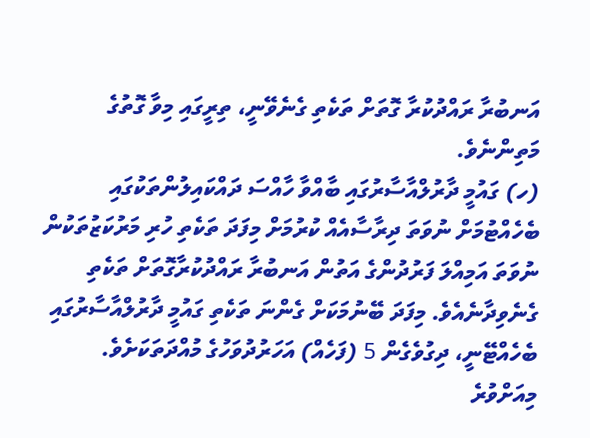އަނބުރާ ރައްދުކުރާ ގޮތަށް ތަކެތި ގެނެވޭނީ، ތިރީގައި މިވާ ގޮތުގެ މަތިންނެވެ.
(ހ) ގައުމީ ދާރުލްއާސާރުގައި ބާއްވާ ހާއްސަ ދައްކައިލުންތަކުގައި ބެހެއްޓުމަށް ނުވަތަ ދިރާސާއެއް ކުރުމަށް މިފަދަ ތަކެތި ހުރި މަރުކަޒުތަކުން ނުވަތަ އަމިއްލަ ފަރުދުންގެ އަތުން އަނބުރާ ރައްދުކުރާގޮތަށް ތަކެތި ގެނެވިދާނެއެވެ. މިފަދަ ބޭނުމަކަށް ގެންނަ ތަކެތި ގައުމީ ދާރުލްއާސާރުގައި ބެހެއްޓޭނީ، ދިގުވެގެން 5 (ފަހެއް) އަހަރުދުވަހުގެ މުއްދަތަކަށެވެ. މިއަށްވުރެ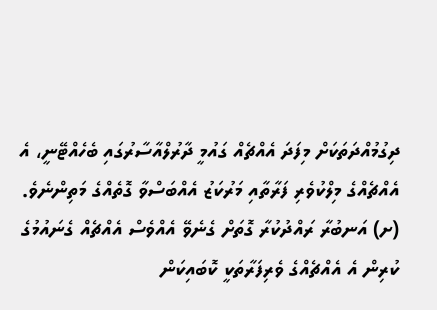ދިގުމުއްދަތަކަށް މިފަދަ އެއްޗެއް ގައުމީ ދާރުލްއާސާރުގައި ބެހެއްޓޭނީ، އެ އެއްޗެއްގެ މިލްކުވެރި ފަރާތާއި މަރުކަޒު އެއްބަސްވާ ގޮތެއްގެ މަތިންނެވެ.
(ށ) އަނބުރާ ރައްދުކުރާ ގޮތަށް ގެނެވޭ އެއްވެސް އެއްޗެއް ގެނައުމުގެ ކުރިން އެ އެއްޗެއްގެ ވެރިފަރާތަކީ ކޮބައިކަން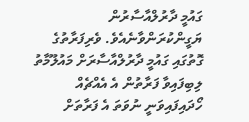ގައުމީ ދާރުލްއާސާރުން ޔަގީންކުރަންވާނެއެވެ. ވެރިފަރާތުގެ ގޮތުގައި ގައުމީ ދާރުލްއާސާރަށް މައުލޫމާތު ލިބިފައިވާ ފަރާތުން އެ އެއްޗެއް ހޯދައިފައިވަނީ ނުވަތަ އެ ފަރާތަށް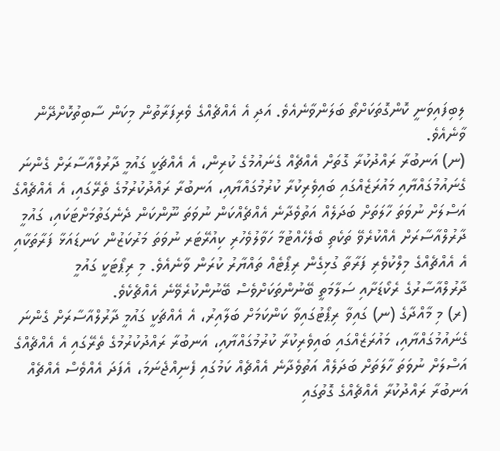ލިބިފައިވަނީ ކޮންގޮތަކަށްތޯ ބަލަންވާނެއެވެ. އަދި އެ އެއްޗެއްގެ ވެރިފަރާތުން މިކަން ސާބިތުކޮށްދޭން ވާނެއެވެ.
(ނ) އަނބުރާ ރައްދުކުރާ ގޮތަށް އެއްޗެއް ގެނައުމުގެ ކުރިން، އެ އެއްޗަކީ ގައުމީ ދާރުލްއާސާރަށް ގެންނަ ގެނައުމުގައްޔާއި މައުރަޒެއްގައި ބައިވެރިކުރާ ކުރުމުގައްޔާއި، އަނބުރާ ރައްދުކުރުމުގެ ތެރޭގައި، އެ އެއްޗެއްގެ އަސްލަށް ނުވަތަ ހާލަތަށް ބަދަލެއް އަތުވެދާނެ އެއްޗެއްކަން ނުވަތަ ނޫންކަން ދެނެގަތުމަށްޓަކައި، ގައުމީ ދާރުލްއާސާރަށް އެއްކުރެވޭ ތަކެތި ބެލެހެއްޓުމާ ހަވާލުވެހުރި ކިއުރޭޓަރ ނުވަތަ މަރުކަޒުން ކަނޑައަޅާ ފަރާތަކާއި އެ އެއްޗެއްގެ މިލްކުވެރި ފަރާތާ ގުޅިގެން ރިޕޯޓެއް ތައްޔާރު ކުރަން ވާނެއެވެ. މި ރިޕޯޓަކީ ގައުމީ ދާރުލްއާސާރުގެ ރެކޯޑަށާއި ސަލާމަތީ ބޭނުންތަކަށްވެސް ބޭނުންކުރެވޭނެ އެއްޗެކެވެ.
(ރ) މި މާއްދާގެ (ނ) ގައިވާ ރިޕޯޓުގައިވާ ކަންކަމަށް ބަލާއިރު، އެ އެއްޗަކީ ގައުމީ ދާރުލްއާސާރަށް ގެންނަ ގެނައުމުގައްޔާއި، މައުރަޒެއްގައި ބައިވެރިކުރާ ކުރުމުގައްޔާއި، އަނބުރާ ރައްދުކުރުމުގެ ތެރޭގައި އެ އެއްޗެއްގެ އަސްލަށް ނުވަތަ ހާލަތަށް ބަދަލެއް އަތުވެދާނެ އެއްޗެއް ކަމުގައި ފެނިއްޖެނަމަ، އެފަދަ އެއްވެސް އެއްޗެއް އަނބުރާ ރައްދުކުރާ އެއްޗެއްގެ ގޮތުގައި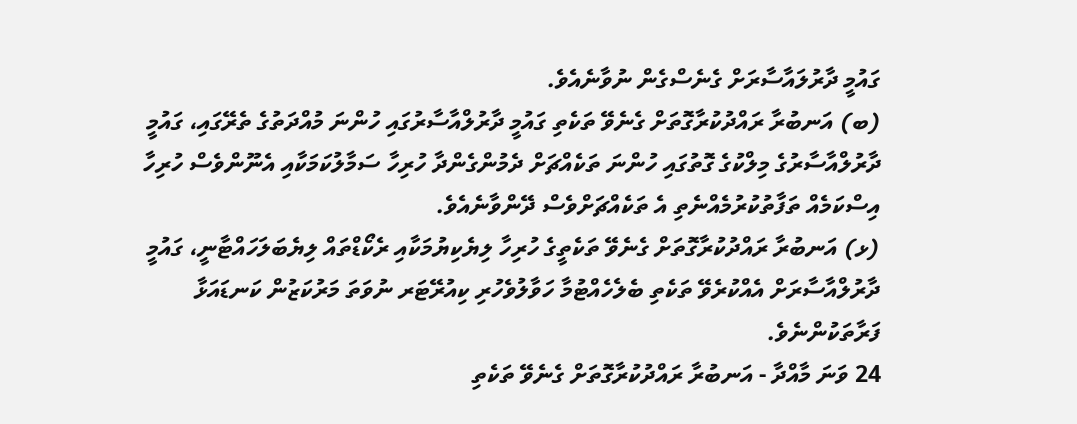ގައުމީ ދާރުލައާސާރަށް ގެނެސްގެން ނުވާނެއެވެ.
(ބ) އަނބުރާ ރައްދުކުރާގޮތަށް ގެނެވޭ ތަކެތި ގައުމީ ދާރުލްއާސާރުގައި ހުންނަ މުއްދަތުގެ ތެރޭގައި، ގައުމީ ދާރުލްއާސާރުގެ މިލްކުގެ ގޮތުގައި ހުންނަ ތަކެއްޗަށް ދެމުންގެންދާ ހުރިހާ ސަމާލުކަމަކާއި އެނޫންވެސް ހުރިހާ އިސްކަމެއް ތަފާތުކުރުމެއްނެތި އެ ތަކެއްޗަށްވެސް ދޭންވާނެއެވެ.
(ޅ) އަނބުރާ ރައްދުކުރާގޮތަށް ގެނެވޭ ތަކެތީގެ ހުރިހާ ލިޔެކިޔުމަކާއި ރެކޯޑްތައް ލިޔެބަލަހައްޓާނީ، ގައުމީ ދާރުލްއާސާރަށް އެއްކުރެވޭ ތަކެތި ބެލެހެއްޓުމާ ހަވާލުވެހުރި ކިއުރޭޓަރ ނުވަތަ މަރުކަޒުން ކަނޑައަޅާ ފަރާތަކުންނެވެ.
24 ވަނަ މާއްދާ - އަނބުރާ ރައްދުކުރާގޮތަށް ގެނެވޭ ތަކެތި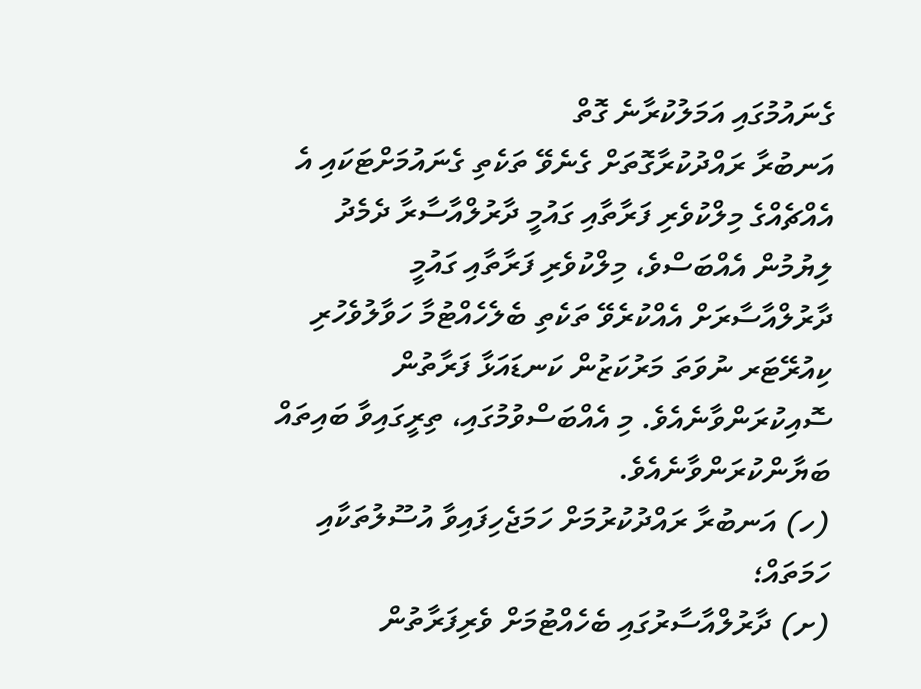ގެނައުމުގައި އަމަލުކުރާނެ ގޮތް
އަނބުރާ ރައްދުކުރާގޮތަށް ގެނެވޭ ތަކެތި ގެނައުމަށްޓަކައި އެ އެއްޗެއްގެ މިލްކުވެރި ފަރާތާއި ގައުމީ ދާރުލްއާސާރާ ދެމެދު ލިޔުމުން އެއްބަސްވެ، މިލްކުވެރި ފަރާތާއި ގައުމީ ދާރުލްއާސާރަށް އެއްކުރެވޭ ތަކެތި ބެލެހެއްޓުމާ ހަވާލުވެހުރި ކިއުރޭޓަރ ނުވަތަ މަރުކަޒުން ކަނޑައަޅާ ފަރާތުން ސޮއިކުރަންވާނެއެވެ. މި އެއްބަސްވުމުގައި، ތިރީގައިވާ ބައިތައް ބަޔާންކުރަންވާނެއެވެ.
(ހ) އަނބުރާ ރައްދުކުރުމަށް ހަމަޖެހިފައިވާ އުސޫލުތަކާއި ހަމަތައް؛
(ށ) ދާރުލްއާސާރުގައި ބެހެއްޓުމަށް ވެރިފަރާތުން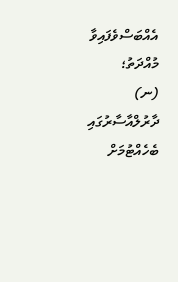އެއްބަސްވެފައިވާ މުއްދަތު؛
(ނ) ދާރުލްއާސާރުގައި ބެހެއްޓުމަށް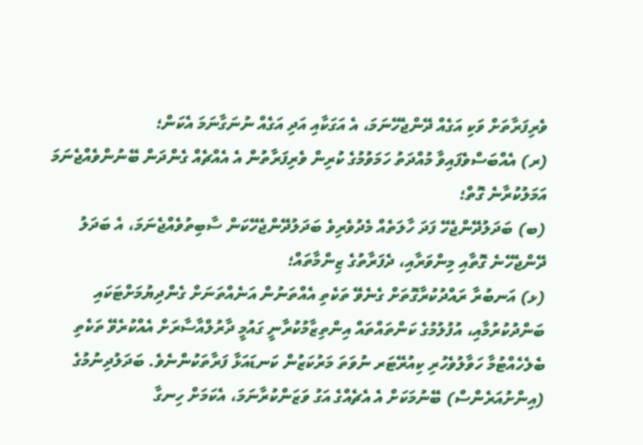ވެރިފަރާތަށް ވަކި އަގެއް ދޭންޖެހޭނަމަ، އެ އަގަކާއި އަދި އަގެއް ނުނަގާނަމަ އެކަން؛
(ރ) އެއްބަސްވެފައިވާ މުއްދަތު ހަމަވުމުގެ ކުރިން ވެރިފަރާތުން އެ އެއްޗެއް ގެންދަން ބޭނުންވެއްޖެނަމަ އަމަލުކުރާނެ ގޮތް؛
(ބ) ބަދަލުދޭންޖެހޭ ފަދަ ހާލަތެއް މެދުވެރިވެ ބަދަލުދޭންޖެހޭކަން ސާބިތުވެއްޖެނަމަ، އެ ބަދަލު ދޭންޖެހޭނެ ގޮތާއި މިންވަރާއި، ދެފަރާތުގެ ޒިންމާތައް؛
(ޅ) އަނބުރާ ރައްދުކުރާގޮތަށް ގެނެވޭ ތަކެތި އެއްތަނުން އަނެއްތަނަށް ގެންދިޔުމަށްޓަކައި ބަންދުކުރުމާއި، އުފުލުމުގެ ކަންތައްތައް އިންތިޒާމުކުރާނީ ގައުމީ ދާރުލްއާސާރަށް އެއްކުރެވޭ ތަކެތި ބެލެހެއްޓުމާ ހަވާލުވެހުރި ކިއުރޭޓަރ ނުވަތަ މަރުކަޒުން ކަނޑައަޅާ ފަރާތަކުންނެވެ. ބަދަލުދިނުމުގެ (އިންށުއަރެންސް) ބޭނުމަކަށް އެ އެޗެއްގެ އަގު ވަޒަންކުރާނަމަ، އެކަމަށް ހިނގާ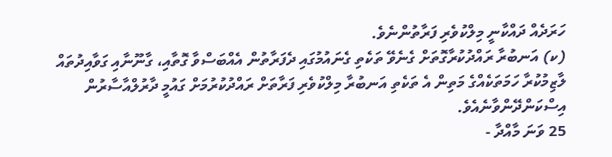ހަރަދެއް ދައްކާނީ މިލްކުވެރި ފަރާތުންނެވެ.
(ކ) އަނބުރާ ރައްދުކުރާގޮތަށް ގެނެވޭ ތަކެތި ގެނައުމުގައި ދެފަރާތުން އެއްބަސްވާ ގޮތާއި، ގާނޫނާއި ގަވާއިދުތައް ލާޒިމުކުރާ ހަމަތަކެއްގެ މަތިން އެ ތަކެތި އަނބުރާ މިލްކުވެރި ފަރާތަށް ރައްދުކުރުމަށް ގައުމީ ދާރުލްއާސާރުން އިސްކަންދޭންވާނެއެވެ.
25 ވަނަ މާއްދާ -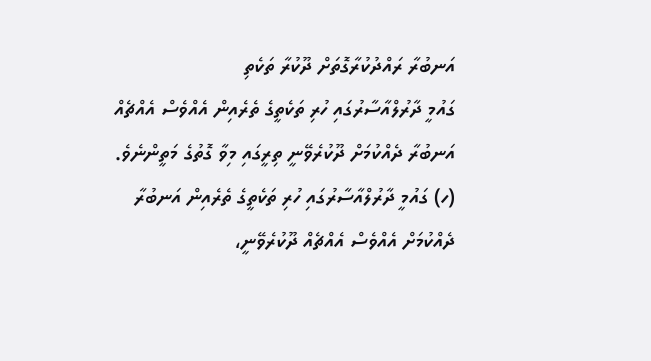އަނބުރާ ރައްދުކުރާގޮތަށް ދޫކުރާ ތަކެތި
ގައުމީ ދާރުލްއާސާރުގައި ހުރި ތަކެތީގެ ތެރެއިން އެއްވެސް އެއްޗެއް އަނބުރާ ދެއްކުމަށް ދޫކުރެވޭނީ ތިރީގައި މިވާ ގޮތުގެ މަތީންނެވެ.
(ހ) ގައުމީ ދާރުލްއާސާރުގައި ހުރި ތަކެތީގެ ތެރެއިން އަނބުރާ ދެއްކުމަށް އެއްވެސް އެއްޗެއް ދޫކުރެވޭނީ،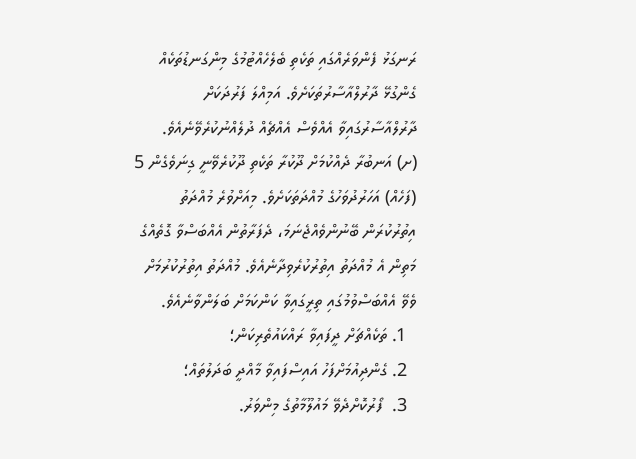ރަނގަޅު ފެންވަރެއްގައި ތަކެތި ބެލެހެއްޓުމުގެ މިންގަނޑުތަކެއް ގެންގުޅޭ ދާރުލްއާސާރުތަކަށެވެ. އަމިއްލަ ފަރުދަކަށް ދާރުލްއާސާރުގައިވާ އެއްވެސް އެއްޗެއް ދުލެއްނުކުރެވޭނެއެވެ.
(ށ) އަނބުރާ ދެއްކުމަށް ދޫކުރާ ތަކެތި ދޫކުރެވޭނީ ގިނަވެގެން 5 (ފަހެއް) އަހަރުދުވަހުގެ މުއްދަތަކަށެވެ. މިއަށްވުރެ މުއްދަތު އިތުރުކުރަން ބޭނުންވެއްޖެނަމަ، ދެފަރާތުން އެއްބަސްވާ ގޮތެއްގެ މަތިން އެ މުއްދަތު އިތުރުކުރެވިދާނެއެވެ. މުއްދަތު އިތުރުކުރުމަށް ވެވޭ އެއްބަސްވުމުގައި ތިރީގައިވާ ކަންކަމަށް ބަލަންވާނެއެވެ.
  1. ތަކެއްޗަށް ދީފައިވާ ރައްކައުތެރިކަން؛
  2. ގެންދިއުމަށްފަހު އައިސްފައިވާ މާއްދީ ބަދަލުތައް؛
  3.  ފޯރުކޮށްދެވޭ މައުލޫމާތުގެ މިންވަރު.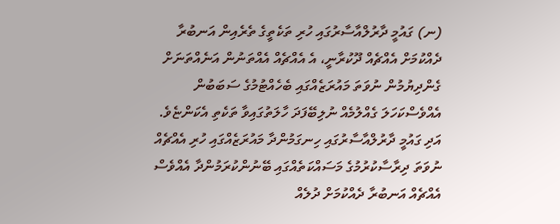(ނ) ގައުމީ ދާރުލްއާސާރުގައި ހުރި ތަކެތީގެ ތެރެއިން އަނބުރާ ދެއްކުމަށް އެއްޗެއް ދޫކުރާނީ، އެ އެއްޗެއް އެއްތަނުން އަނެއްތަނަށް ގެންދިޔުމުން ނުވަތަ މައުރަޒެއްގައި ބެހެއްޓުމުގެ ސަބަބުން އެއްވެސްކަހަލަ ގެއްލުމެއް ނުލިބޭފަދަ ހާލަތުގައިވާ ތަކެތި އެކަންޏެވެ. އަދި ގައުމީ ދާރުލްއާސާރުގައި ހިނގަމުންދާ މައުރަޒެއްގައި ހުރި އެއްޗެއް ނުވަތަ ދިރާސާކުރުމުގެ މަސައްކަތެއްގައި ބޭނުންކުރަމުންދާ އެއްވެސް އެއްޗެއް އަނބުރާ ދެއްކުމަށް ދުލެއް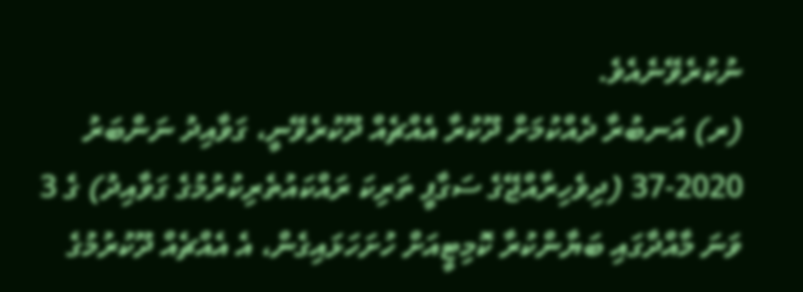ނުކުރެވޭނެއެވެ.
(ރ) އަނބުރާ ދެއްކުމަށް ދޫކުރާ އެއްޗެއް ދޫކުރެވޭނީ، ގަވާއިދު ނަންބަރު 2020-37 (ދިވެހިރާއްޖޭގެ ސަގާފީ ތަރިކަ ރައްކައުތެރިކުރުމުގެ ގަވާއިދު) ގެ 3 ވަނަ މާއްދާގައި ބަޔާންކުރާ ކޮމިޓީއަށް ހުށަހަޅައިގެން، އެ އެއްޗެއް ދޫކުރުމުގެ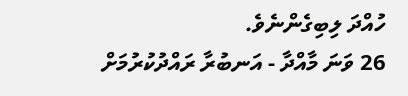ހުއްދަ ލިބިގެންނެވެ.
26 ވަނަ މާއްދާ - އަނބުރާ ރައްދުކުރުމަށް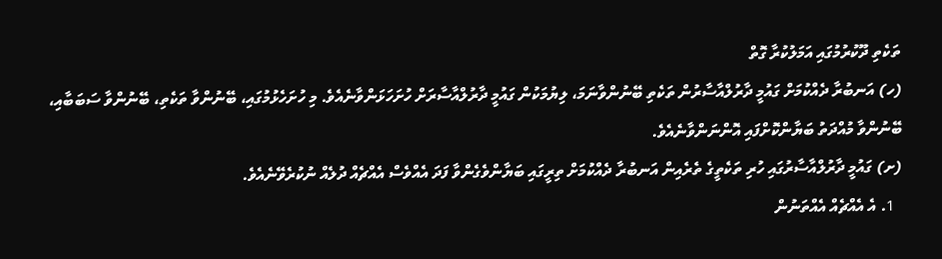ތަކެތި ދޫކުރުމުގައި އަމަލުކުރާ ގޮތް
(ހ) އަނބުރާ ދެއްކުމަށް ގައުމީ ދާރުލްއާސާރުން ތަކެތި ބޭނުންވާނަމަ، ލިޔުމަކުން ގައުމީ ދާރުލްއާސާރަށް ހުށަހަޅަންވާނެއެވެ. މި ހުށަހެޅުމުގައި، ބޭނުންވާ ތަކެތި، ބޭނުންވާ ސަބަބާއި، ބޭނުންވާ މުއްދަތު ބަޔާންކޮށްފައި އޮންނަންވާނެއެވެ.
(ށ) ގައުމީ ދާރުލްއާސާރުގައި ހުރި ތަކެތީގެ ތެރެއިން އަނބުރާ ދެއްކުމަށް ތިރީގައި ބަޔާންވެގެންވާ ފަދަ އެއްވެސް އެއްޗެއް ދުލެއް ނުކުރެވޭނެއެވެ.
  1. އެ އެއްޗެއް އެއްތަނުން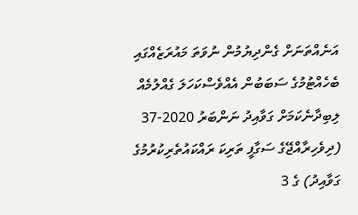އަނެއްތަނަށް ގެންދިޔުމުން ނުވަތަ މައުރަޒެއްގައި ބެހެއްޓުމުގެ ސަބަބުން އެއްވެސްކަހަލަ ގެއްލުމެއް ލިބިދާނެކަމަށް ގަވާއިދު ނަންބަރު 2020-37 (ދިވެހިރާއްޖޭގެ ސަގާފީ ތަރިކަ ރައްކައުތެރިކުރުމުގެ ގަވާއިދު) ގެ 3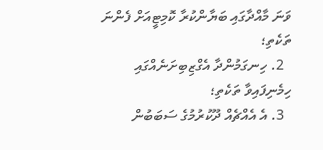ވަނަ މާއްދާގައި ބަޔާންކުރާ ކޮމިޓީއަށް ފެންނަ ތަކެތި؛
  2. ހިނގަމުންދާ އެގްޒިބިށަނެއްގައި ހިމެނިފައިވާ ތަކެތި؛
  3. އެ އެއްޗެއް ދޫކުރުމުގެ ސަބަބުން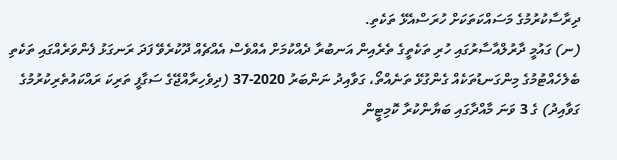ދިރާސާކުރުމުގެ މަސައްކަތަކަށް ހުރަސްއެޅޭ ތަކެތި.
(ނ) ގައުމީ ދާރުލްއާސާރުގައި ހުރި ތަކެތީގެ ތެރެއިން އަނބުރާ ދެއްކުމަށް އެއްވެސް އެއްޗެއް ދޫކުރެވޭ ފަދަ ރަނގަޅު ފެންވަރެއްގައި ތަކެތި ބެލެހެއްޓުމުގެ މިންގަނޑުތަކެއް ގެންގުޅޭ ތަނެއްތޯ، ގަވާއިދު ނަންބަރު 2020-37 (ދިވެހިރާއްޖޭގެ ސަގާފީ ތަރިކަ ރައްކައުތެރިކުރުމުގެ ގަވާއިދު) ގެ 3 ވަނަ މާއްދާގައި ބަޔާންކުރާ ކޮމިޓީން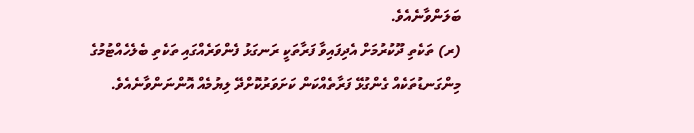ބަލަންވާނެއެވެ.
(ރ) ތަކެތި ދޫކުރުމަށް އެދިފައިވާ ފަރާތަކީ ރަނގަޅު ފެންވަރެއްގައި ތަކެތި ބެލެހެއްޓުމުގެ މިންގަނޑުތަކެއް ގެންގުޅޭ ފަރާތެއްކަން ކަށަވަރުކޮށްދޭ ލިޔުމެއް އޮންނަންވާނެއެވެ.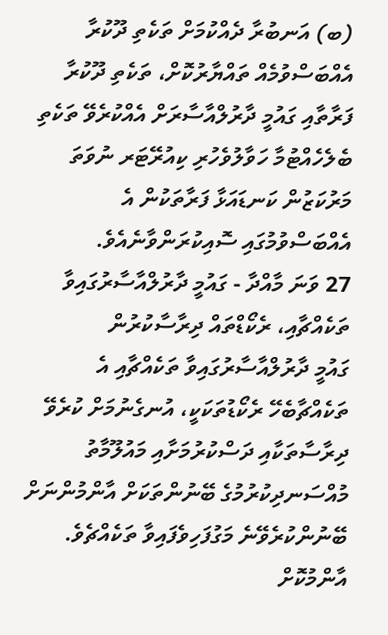(ބ) އަނބުރާ ދެއްކުމަށް ތަކެތި ދޫކުރާ އެއްބަސްވުމެއް ތައްޔާރުކޮށް، ތަކެތި ދޫކުރާ ފަރާތާއި ގައުމީ ދާރުލްއާސާރަށް އެއްކުރެވޭ ތަކެތި ބެލެހެއްޓުމާ ހަވާލުވެހުރި ކިއުރޭޓަރ ނުވަތަ މަރުކަޒުން ކަނޑައަޅާ ފަރާތަކުން އެ އެއްބަސްވުމުގައި ސޮއިކުރަންވާނެއެވެ.
27 ވަނަ މާއްދާ - ގައުމީ ދާރުލްއާސާރުގައިވާ ތަކެއްޗާއި، ރެކޯޑްތައް ދިރާސާކުރުން
ގައުމީ ދާރުލްއާސާރުގައިވާ ތަކެއްޗާއި އެ ތަކެއްޗާބެހޭ ރެކޯޑުތަކަކީ، އުނގެނުމަށް ކުރެވޭ ދިރާސާތަކާއި ދަސްކުރުމަށާއި މައުލޫމާތު މުއްސަނދިކުރުމުގެ ބޭނުންތަކަށް އާންމުންނަށް ބޭނުންކުރެވޭނެ މަގުފަހިވެފައިވާ ތަކެއްޗެވެ. އާންމުކޮށް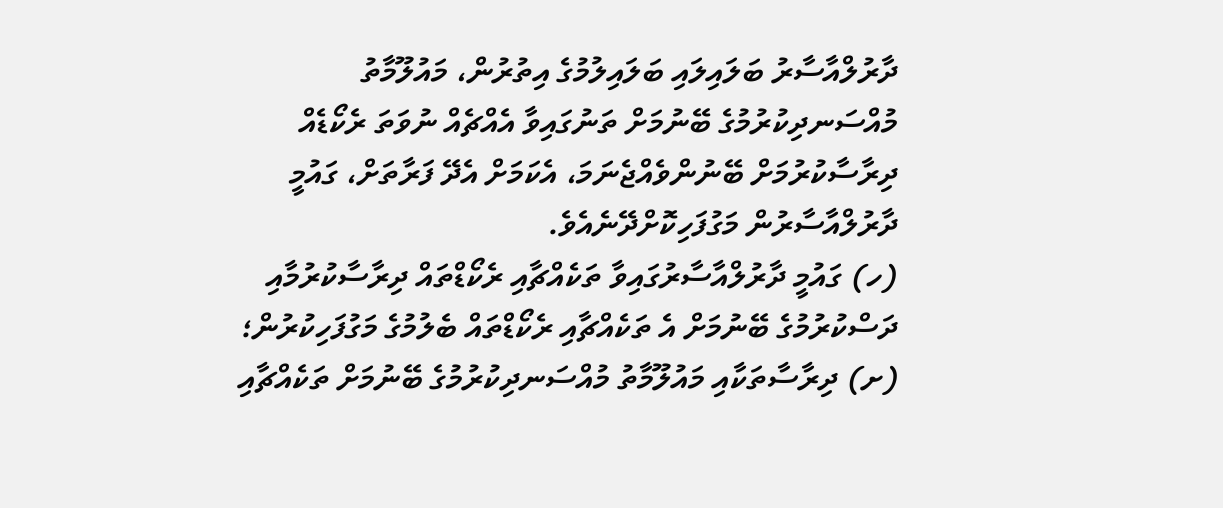ދާރުލްއާސާރު ބަލައިލައި ބަލައިލުމުގެ އިތުރުން، މައުލޫމާތު މުއްސަނދިކުރުމުގެ ބޭނުމަށް ތަނުގައިވާ އެއްޗެއް ނުވަތަ ރެކޯޑެއް ދިރާސާކުރުމަށް ބޭނުންވެއްޖެނަމަ، އެކަމަށް އެދޭ ފަރާތަށް، ގައުމީ ދާރުލްއާސާރުން މަގުފަހިކޮށްދޭނެއެވެ.
(ހ) ގައުމީ ދާރުލްއާސާރުގައިވާ ތަކެއްޗާއި ރެކޯޑްތައް ދިރާސާކުރުމާއި ދަސްކުރުމުގެ ބޭނުމަށް އެ ތަކެއްޗާއި ރެކޯޑްތައް ބެލުމުގެ މަގުފަހިކުރުން؛
(ށ) ދިރާސާތަކާއި މައުލޫމާތު މުއްސަނދިކުރުމުގެ ބޭނުމަށް ތަކެއްޗާއި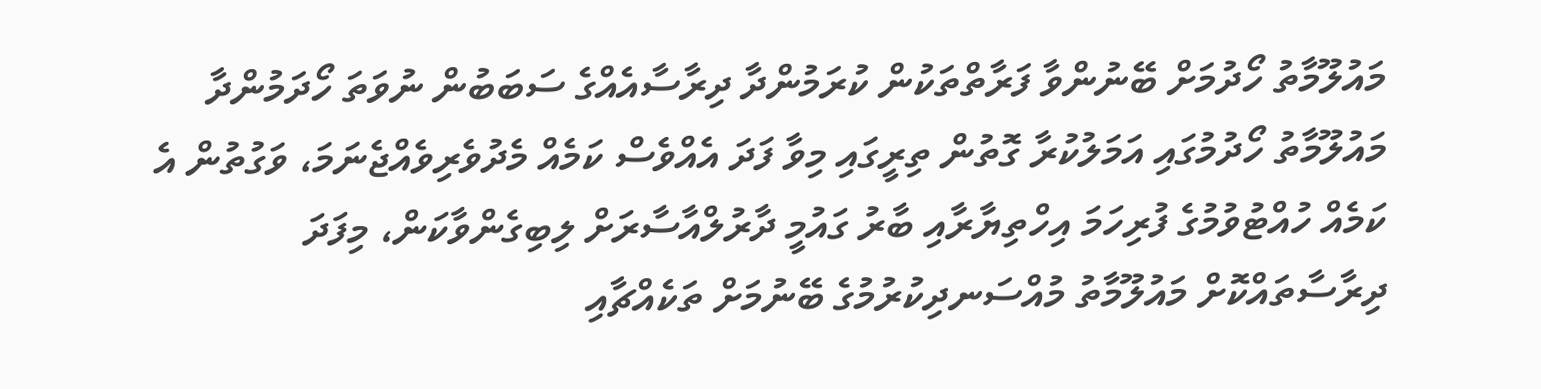މައުލޫމާތު ހޯދުމަށް ބޭނުންވާ ފަރާތްތަކުން ކުރަމުންދާ ދިރާސާއެއްގެ ސަބަބުން ނުވަތަ ހޯދަމުންދާ މައުލޫމާތު ހޯދުމުގައި އަމަލުކުރާ ގޮތުން ތިރީގައި މިވާ ފަދަ އެއްވެސް ކަމެއް މެދުވެރިވެއްޖެނަމަ، ވަގުތުން އެ ކަމެއް ހުއްޓުވުމުގެ ފުރިހަމަ އިހްތިޔާރާއި ބާރު ގައުމީ ދާރުލްއާސާރަށް ލިބިގެންވާކަން، މިފަދަ ދިރާސާތައްކޮށް މައުލޫމާތު މުއްސަނދިކުރުމުގެ ބޭނުމަށް ތަކެއްޗާއި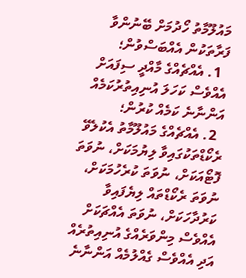މައުލޫމާތު ހޯދުމަށް ބޭނުންވާ ފަރާތަކުން އެއްބަސްވުން؛
  1. އެއްޗެއްގެ މާއްދީ ސިފައަށް އެއްވެސް ކަހަލަ އުނިއިތުރުކަމެއް އަންނާނެ ކަމެއް ކުރުން؛
  2. އެއްޗެއްގެ މައުލޫމާތު އެކުލެވޭ ރެކޯޑްތަކުގައިވާ ލިޔުމަކަށް، ނުވަތަ ފޮޓޯއަކަށް، ނުވަތަ ކުރެހުމަކަށް، ނުވަތަ ރެކޯޑްތައް ލިޔެފައިވާ ކަރުދާހަކަށް، ނުވަތަ އެއްޗަކަށް އެއްވެސް މިންވަރެއްގެ އުނިއިތުރެއް އަދި އެއްވެސް ގެއްލުމެއް އަންނާނެ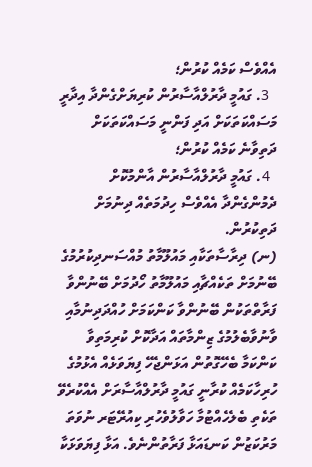އެއްވެސް ކަމެއް ކުރުން؛
  3. ގައުމީ ދާރުލްއާސާރުން ކުރިޔަށްގެންދާ އިދާރީ މަސައްކަތަކަށް އަދި ފަންނީ މަސައްކަތަކަށް ދަތިވާނެ ކަމެއް ކުރުން؛
  4. ގައުމީ ދާރުލްއާސާރުން އާންމުކޮށް ދެމުންގެންދާ އެއްވެސް ހިދުމަތެއް ދިނުމަށް ދަތިކުރުން.
(ނ) ދިރާސާތަކާއި މައުލޫމާތު މުއްސަނދިކުރުމުގެ ބޭނުމަށް ތަކެއްޗާއި މައުލޫމާތު ހޯދުމަށް ބޭނުންވާ ފަރާތްތަކުން ބޭނުންވާ ކަންކަމަށް ހުއްދަދިނުމާއި ވާނުވާބެލުމުގެ ޒިންމާތައް އަދާކޮށް ކުރިމަތިވާ ކަންކަމާ ބެހޭގޮތުން އަޅަންޖެހޭ ފިޔަވަޅެއް އެޅުމުގެ ހުރިހާކަމެއް ކުރާނީ ގައުމީ ދާރުލްއާސާރަށް އެއްކުރެވޭ ތަކެތި ބެލެހެއްޓުމާ ހަވާލުވެހުރި ކިއުރޭޓަރ ނުވަތަ މަރުކަޒުން ކަނޑައަޅާ ފަރާތުންނެވެ. އަޅާ ފިޔަވަޅަކާ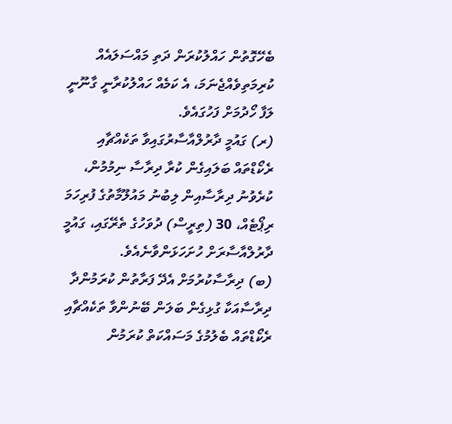ބެހޭގޮތުން ހައްލުކުރަން ދަތި މައްސަލައެއް ކުރިމަތިވެއްޖެނަމަ، އެ ކަމެއް ހައްލުކުރާނީ ގާނޫނީ ލަފާ ހޯދުމަށް ފަހުގައެވެ.
(ރ) ގައުމީ ދާރުލްއާސާރުގައިވާ ތަކެއްޗާއި ރެކޯޑްތައް ބަލައިގެން ކުރާ ދިރާސާ ނިމުމުން، ކުރެވުނު ދިރާސާއިން ލިބުނު މައުލޫމާތުގެ ފުރިހަމަ ރިޕޯޓެއް، 30 (ތިރީސް) ދުވަހުގެ ތެރޭގައި، ގައުމީ ދާރުލްއާސާރަށް ހުށަހަޅަންވާނެއެވެ.
(ބ) ދިރާސާކުރުމަށް އެދޭ ފަރާތުން ކުރަމުންދާ ދިރާސާއަކާ ގުޅިގެން ބަލަން ބޭނުންވާ ތަކެއްޗާއި ރެކޯޑްތައް ބެލުމުގެ މަސައްކަތް ކުރަމުން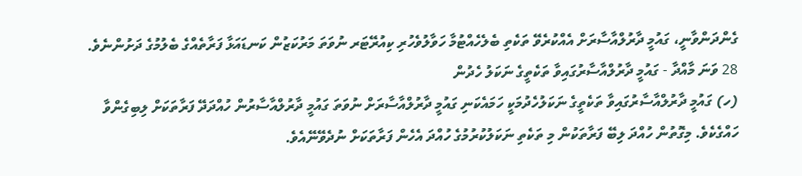ގެންދަންވާނީ، ގައުމީ ދާރުލްއާސާރަށް އެއްކުރެވޭ ތަކެތި ބެލެހެއްޓުމާ ހަވާލުވެހުރި ކިއުރޭޓަރ ނުވަތަ މަރުކަޒުން ކަނޑައަޅާ ފަރާތެއްގެ ބެލުމުގެ ދަށުންނެވެ.
28 ވަނަ މާއްދާ - ގައުމީ ދާރުލްއާސާރުގައިވާ ތަކެތީގެ ނަކަލު ހެދުން
(ހ) ގައުމީ ދާރުލްއާސާރުގައިވާ ތަކެތީގެ ނަކަލުހެދުމަކީ ހަމައެކަނި ގައުމީ ދާރުލްއާސާރަށް ނުވަތަ ގައުމީ ދާރުލްއާސާރުން ހުއްދަދޭ ފަރާތަކަށް ލިބިގެންވާ ހައްގެކެވެ. މިގޮތުން ހުއްދަ ލިބޭ ފަރާތަކުން މި ތަކެތި ނަކަލުކުރުމުގެ ހުއްދަ އެހެން ފަރާތަކަށް ނުދެވޭނޭއެވެ.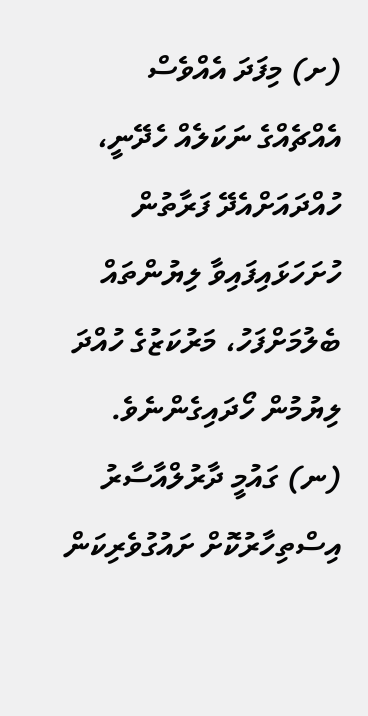(ށ) މިފަދަ އެއްވެސް އެއްޗެއްގެ ނަކަލެއް ހެދޭނީ، ހުއްދައަށްއެދޭ ފަރާތުން ހުށަހަޅައިފައިވާ ލިޔުންތައް ބެލުމަށްފަހު، މަރުކަޒުގެ ހުއްދަ ލިޔުމުން ހޯދައިގެންނެވެ.
(ނ) ގައުމީ ދާރުލްއާސާރު އިސްތިހާރުކޮށް ށައުގުވެރިކަން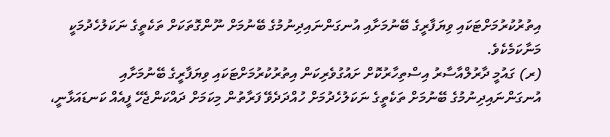އިތުރުކުރުމަށްޓަކައި ވިޔަފާރީގެ ބޭނުމަށާއި އުނގަންނައިދިނުމުގެ ބޭނުމަށް ނޫންގޮތަކަށް ތަކެތީގެ ނަކަލުހެދުމަކީ މަނާކަމެކެވެ.
(ރ) ގައުމީ ދާރުލްއާސާރު އިސްތިހާރުކޮށް ށައުގުވެރިކަން އިތުރުކުރުމަށްޓަކައި ވިޔަފާރީގެ ބޭނުމަށާއި އުނގަންނައިދިނުމުގެ ބޭނުމަށް ތަކެތީގެ ނަކަލުހެދުމަށް ހުއްދަދެވޭ ފަރާތުން މިކަމަށް ދައްކަންޖެހޭ ފީއެއް ކަނޑައަޅާނީ،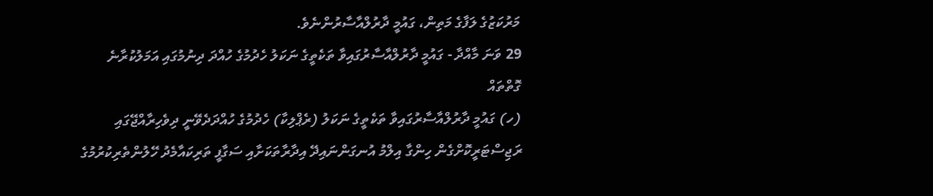މަރުކަޒުގެ ލަފާގެ މަތިން، ގައުމީ ދާރުލްއާސާރުންނެވެ.
29 ވަނަ މާއްދާ - ގައުމީ ދާރުލްއާސާރުގައިވާ ތަކެތީގެ ނަކަލު ހެދުމުގެ ހުއްދަ ދިނުމުގައި އަމަލުކުރާނެ ގޮތްތައް
(ހ) ގައުމީ ދާރުލްއާސާރުގައިވާ ތަކެތީގެ ނަކަލު (ރެޕްލިކާ) ހެދުމުގެ ހުއްދަދެވޭނީ ދިވެހިރާއްޖޭގައި ރަޖިސްޓަރީކޮށްގެން ހިންގާ އިލްމު އުނގަންނައިދޭ އިދާރާތަކަށާއި ސަގާފީ ތަރިކައާމެދު ހޭލުންތެރިކުރުމުގެ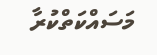މަސައްކަތްކުރާ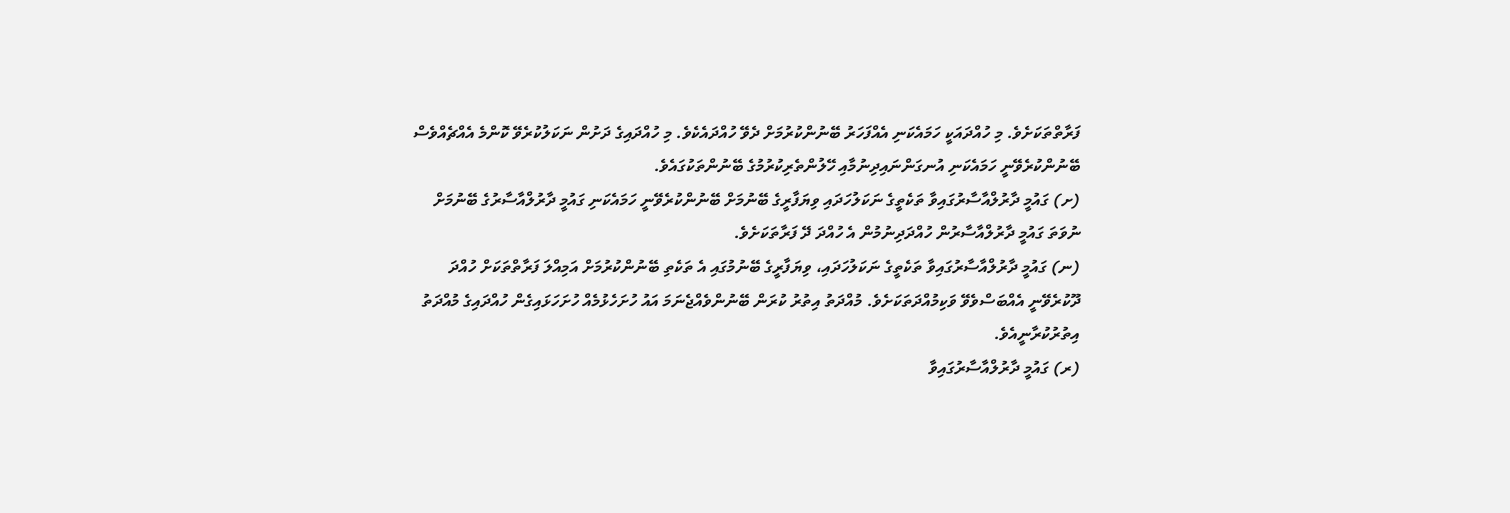ފަރާތްތަކަށެވެ. މި ހުއްދައަކީ ހަމައެކަނި އެއްފަހަރު ބޭނުންކުރުމަށް ދެވޭ ހުއްދައެކެވެ. މި ހުއްދައިގެ ދަށުން ނަކަލުކުރެވޭ ކޮންމެ އެއްޗެއްވެސް ބޭނުންކުރެވޭނީ ހަމައެކަނި އުނގަންނައިދިނުމާއި ހޭލުންތެރިކުރުމުގެ ބޭނުންތަކުގައެވެ.
(ށ) ގައުމީ ދާރުލްއާސާރުގައިވާ ތަކެތީގެ ނަކަލުހަދައި ވިޔަފާރީގެ ބޭނުމަށް ބޭނުންކުރެވޭނީ ހަމައެކަނި ގައުމީ ދާރުލްއާސާރުގެ ބޭނުމަށް ނުވަތަ ގައުމީ ދާރުލްއާސާރުން ހުއްދަދިނުމުން އެ ހުއްދަ ދޭ ފަރާތަކަށެވެ.
(ނ) ގައުމީ ދާރުލްއާސާރުގައިވާ ތަކެތީގެ ނަކަލުހަދައި، ވިޔަފާރީގެ ބޭނުމުގައި އެ ތަކެތި ބޭނުންކުރުމަށް އަމިއްލަ ފަރާތްތަކަށް ހުއްދަ ދޫކުރެވޭނީ އެއްބަސްވެވޭ ވަކިމުއްދަތަކަށެވެ. މުއްދަތު އިތުރު ކުރަން ބޭނުންވެއްޖެނަމަ އައު ހުށަހެޅުމެއް ހުށަހަޅައިގެން ހުއްދައިގެ މުއްދަތު އިތުރުކުރާނީއެވެ.
(ރ) ގައުމީ ދާރުލްއާސާރުގައިވާ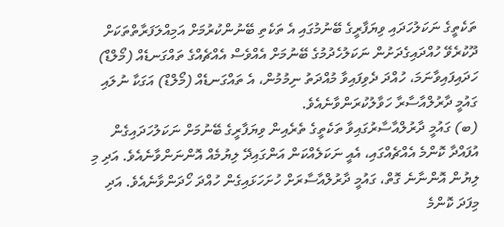ތަކެތީގެ ނަކަލުހަދައި ވިޔަފާރީގެ ބޭނުމުގައި އެ ތަކެތި ބޭނުންކުރުމަށް އަމިއްލަފަރާތްތަކަށް ދޫކުރެވޭ ހުއްދައިގެދަށުން ނަކަލުހެދުމުގެ ބޭނުމަށް އެއްވެސް އެއްޗެއްގެ ތައްގަނޑެއް (މޯލްޑް) ހަދައިފައިވާނަމަ، ހުއްދަ ދެވިފައިވާ މުއްދަތު ނިމުމުން، އެ ތައްގަނޑެއް (މޯލްޑް) އަގަކާ ނުލައި ގައުމީ ދާރުލްއާސާރާ ހަވާލުކުރަންވާނެއެވެ.
(ބ) ގައުމީ ދާރުލްއާސާރުގައިވާ ތަކެތީގެ ތެރެއިން ވިޔަފާރީގެ ބޭނުމަށް ނަކަލުހަދައިގެން އުފައްދާ ކޮންމެ އެއްޗެއްގައި، އެއީ ނަކަލެއްކަން އަންގައިދޭ ލިޔުމެއް އޮންނަންވާނެއެވެ. އަދި މި ލިޔުން އޮންނާނެ ގޮތް، ގައުމީ ދާރުލްއާސާރަށް ހުށަހަޅައިގެން ހުއްދަ ހޯދަންވާނެއެވެ. އަދި މިފަދަ ކޮންމެ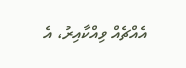އެއްޗެއް ވިއްކާއިރު، އެ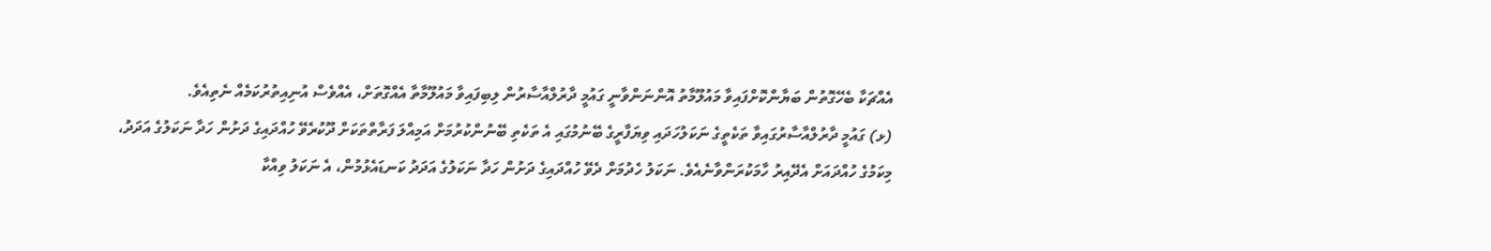އެއްޗަކާ ބެހޭގޮތުން ބަޔާންކޮށްފައިވާ މައުލޫމާތު އޮންނަންވާނީ ގައުމީ ދާރުލްއާސާރުން ލިބިފައިވާ މައުލޫމާތާ އެއްގޮތަށް، އެއްވެސް އުނިއިތުރުކަމެއް ނެތިއެވެ.
(ޅ) ގައުމީ ދާރުލްއާސާރުގައިވާ ތަކެތީގެ ނަކަލުހަދައި ވިޔަފާރީގެ ބޭނުމުގައި އެ ތަކެތި ބޭނުންކުރުމަށް އަމިއްލަ ފަރާތްތަކަށް ދޫކުރެވޭ ހުއްދައިގެ ދަށުން ހަދާ ނަކަލުގެ އަދަދު، މިކަމުގެ ހުއްދައަށް އެދޭއިރު ހާމަކުރަންވާނެއެވެ. ނަކަލު ހެދުމަށް ދެވޭ ހުއްދައިގެ ދަށުން ހަދާ ނަކަލުގެ އަދަދު ކަނޑައެޅުމުން، އެ ނަކަލު ވިއްކާ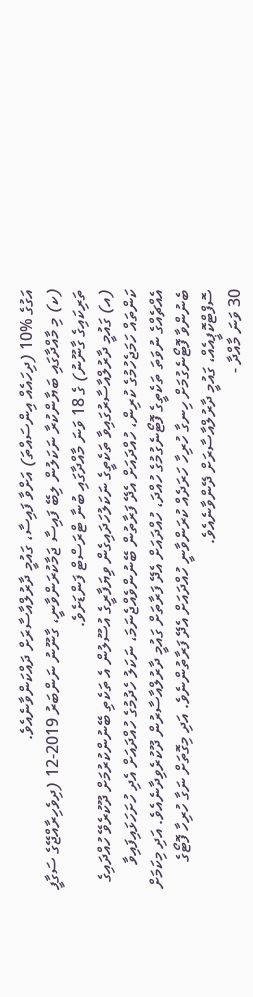އަގުގެ %10 (ދިހައެއް އިންސައްތަ) އަށްވާ ފައިސާ، ގައުމީ ދާރުލްއާސާރަށް ދައްކަންވާނެއެވެ.
(ކ) މި މާއްދާގައި ބަޔާންކުރާ ނަކަލުން ލިބޭ ފައިސާ ޖަމާކުރަންވާނީ، ގާނޫނު ނަންބަރު 2019-12 (ދިވެހިރާއްޖޭގެ ސަގާފީ ތަރިކައިގެ ގާނޫނު) ގެ 18 ވަނަ މާއްދާގައި ބުނާ ޓްރަސްޓް ފަންޑަށެވެ.
(އ) ގައުމީ ދާރުލްއާސާރުގައިވާ ތަކެތީގެ ނަކަލުހަދައިގެން ވިޔަފާރީގެ އުސޫލުން އެ ތަކެތި ބޭނުންކުރުމަށް ދޫކުރެވޭ ހުއްދައިގެ ކަންތައް ހަމަޖެހުމުގެ ކުރިން، ހުއްދައަށް އެދޭ ފަރާތުން ބޭނުންވެއްޖެނަމަ، ނަކަލު ހެދުމުގެ ހުއްދައަށް އެދި ހުށަހަޅައިފައިވާ އެއްޗެއްގެ ނުވަތަ ތަކެތީގެ ފޮޓޯނެގުމުގެ ހުއްދަ، ހުއްދައަށް އެދޭ ފަރާތަށް ގައުމީ ދާރުލްއާސާރުން ދޫކުރެވިދާނެއެވެ. އަދި މިކަމަށް ބެނުންވާ ފޮޓޯނެގުމަށް ހިނގާ ހުރިހާ ހަރަދެއް ކުރަންވާނީ ހުއްދައަށް އެދޭ ފަރާތުންނެވެ. އަދި މިގޮތަށް ނަގާ ހުރިހާ ފޮޓޯގެ ސޮފްޓްކޮޕީއެއް، ގައުމީ ދާރުލްއާސާރަށް ދޭންވާނެއެވެ.
30 ވަނަ މާއްދާ -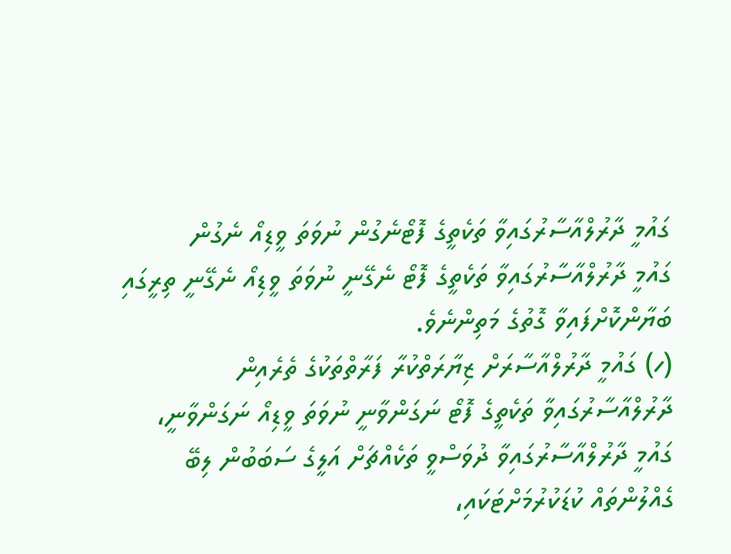ގައުމީ ދާރުލްއާސާރުގައިވާ ތަކެތީގެ ފޮޓޯނެގުން ނުވަތަ ވީޑިއޯ ނެގުން
ގައުމީ ދާރުލްއާސާރުގައިވާ ތަކެތީގެ ފޮޓޯ ނެގޭނީ ނުވަތަ ވީޑިއޯ ނެގޭނީ ތިރީގައި ބަޔާންކޮށްފައިވާ ގޮތުގެ މަތިންނެވެ.
(ހ) ގައުމީ ދާރުލްއާސާރަށް ޒިޔާރަތްކުރާ ފަރާތްތަކުގެ ތެރެއިން ދާރުލްއާސާރުގައިވާ ތަކެތީގެ ފޮޓޯ ނަގަންވާނީ ނުވަތަ ވީޑިއޯ ނަގަންވާނީ، ގައުމީ ދާރުލްއާސާރުގައިވާ ދުވަސްވީ ތަކެއްޗަށް އަލީގެ ސަބަބުން ލިބޭ ގެއްލުންތައް ކުޑަކުރުމަށްޓަކައި،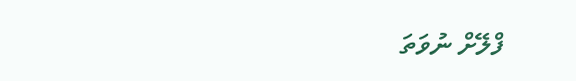ފްލޭށް ނުވަތަ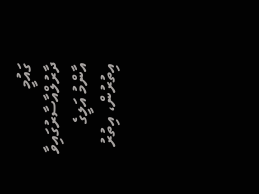ގައުމީ ދާރުލްއާސާރުގައިވާ އާންމު އަލީގެ އިތުރުން، އިތުރު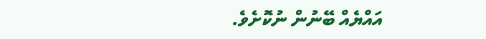އައްޔެއް ބޭނުން ނުކޮށެވެ.